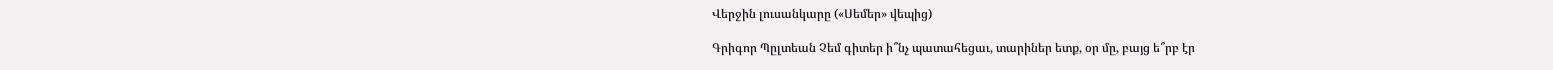Վերջին լուսանկարը («Սեմեր» վեպից)

Գրիգոր Պըլտեան Չեմ գիտեր ի՞նչ պատահեցաւ, տարիներ ետք, օր մը, բայց ե՞րբ էր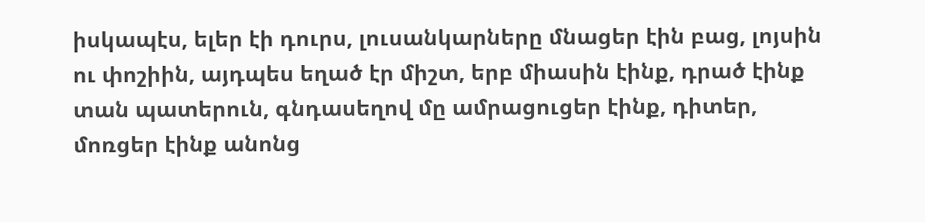իսկապէս, ելեր էի դուրս, լուսանկարները մնացեր էին բաց, լոյսին ու փոշիին, այդպես եղած էր միշտ, երբ միասին էինք, դրած էինք տան պատերուն, գնդասեղով մը ամրացուցեր էինք, դիտեր, մոռցեր էինք անոնց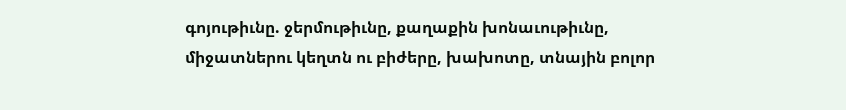գոյութիւնը. ջերմութիւնը, քաղաքին խոնաւութիւնը, միջատներու կեղտն ու բիժերը, խախոտը, տնային բոլոր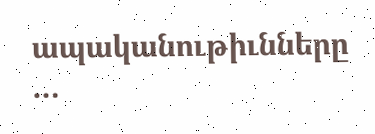ապականութիւնները …